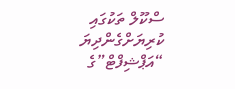ސްކޫލް ތަކުގައި ކުރިޔަށްގެންދިޔަ “އަޕްޝިފްޓް”ގެ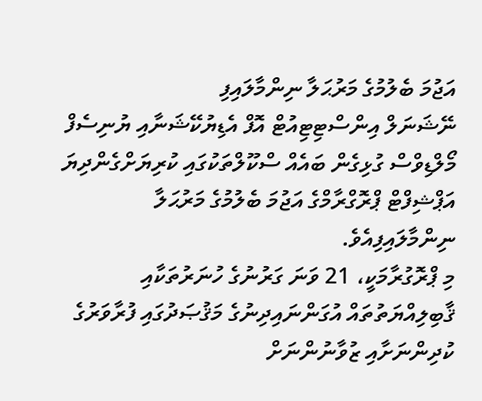އަޖުމަ ބެލުމުގެ މަރުޙަލާ ނިންމާލައިފި
ނޭޝަނަލް އިންސްޓިޓިއުޓް އޮފް އެޑިޔުކޭޝަނާއި ޔުނިސެފް މޯލްޑިވްސް ގުޅިގެން ބައެއް ސްކޫލްތަކުގައި ކުރިޔަށްގެންދިޔަ އަޕްޝިފްޓް ޕްރޮގްރާމްގެ އަޖުމަ ބެލުމުގެ މަރުޙަލާ ނިންމާލައިފިއެވެ.
މި ޕްރޮގުރާމަކީ، 21 ވަނަ ގަރުނުގެ ހުނަރުތަކާއި ޤާބިލިއްޔަތުތައް އުގަންނައިދިނުގެ މަޤުޞަދުގައި ފުރާވަރުގެ ކުދިންނަށާއި ޒުވާނުންނަށް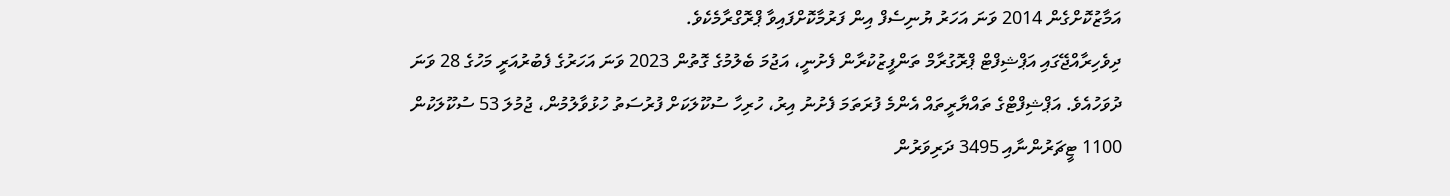އަމާޒުކޮށްގެން 2014 ވަނަ އަހަރު ޔުނިސެފް އިން ފަރުމާކޮށްފައިވާ ޕްރޮގްރާމެކެވެ.
ދިވެހިރާއްޖޭގައި އަޕްޝިފްޓް ޕްރޮގުރާމް ތަންފީޒުކުރާން ފެށުނީ، އަޖުމަ ބެލުމުގެ ގޮތުން 2023 ވަނަ އަހަރުގެ ފެބުރުއަރީ މަހުގެ 28 ވަނަ ދުވަހުއެވެ. އަޕްޝިފްޓްގެ ތައްޔާރީތައް އެންމެ ފުރަތަމަ ފެށުނު އިރު، ހުރިހާ ސުކޫލަކަށް ފުރުސަތު ހުޅުވާލުމުން، ޖުމުލަ 53 ސުކޫލަކުން 1100 ޓީޗަރުންނާއި 3495 ދަރިވަރުން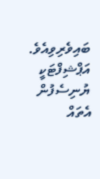ބައިވެރިވިއެވެ.
އަޕްޝިފްޓަކީ ޔުނިސެފުން އެތައް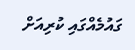ގައުމެއްގައި ކުރިއަށް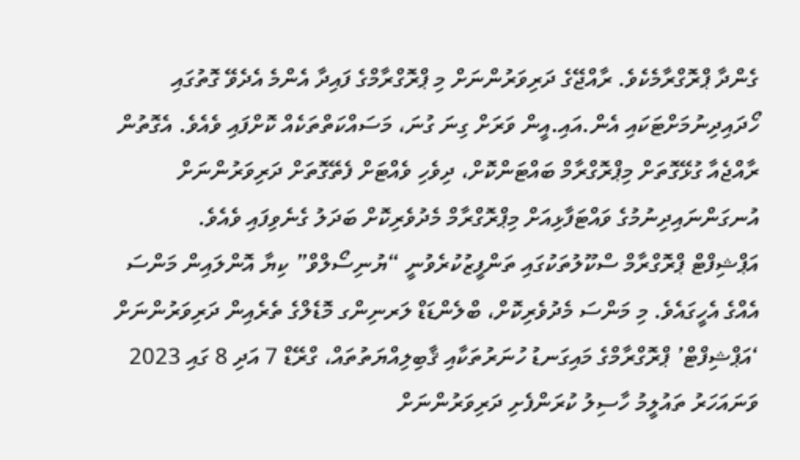ގެންދާ ޕްރޮގްރާމެކެވެ. ރާއްޖޭގެ ދަރިވަރުންނަށް މި ޕްރޮގްރާމްގެ ފައިދާ އެންމެ އެދެވޭ ގޮތުގައި ހޯދައިދިނުމަށްޓަކައި އެން.އައި.އީން ވަރަށް ގިނަ ގުނަ، މަސައްކަތްތަކެއް ކޮށްފައި ވެއެވެ. އެގޮތުން ރާއްޖެއާ ގުޅޭގޮތަށް މިޕްރޮގްރާމް ބައްޓަންކޮށް، ދިވެހި ވެއްޓަށް ފެތޭގޮތަށް ދަރިވަރުންނަށް އުނގަންނައިދިނުމުގެ ވައްޓަފާޅިއަށް މިޕްރޮގްރާމް މެދުވެރިކޮށް ބަދަލު ގެނެވިފައި ވެއެވެ.
އަޕްޝިފްޓް ޕްރޮގްރާމް ސްކޫލުތަކުގައި ތަންފީޒުކުރެވުނީ “ޔުނިސޯލްވް” ކިޔާ އޮންލައިން މަންސަ އެއްގެ އެހީގައެވެ. މި މަންސަ މެދުވެރިކޮށް، ބްލެންޑަޑް ލަރނިންގ މޮޑެލްގެ ތެރެއިން ދަރިވަރުންނަށް ‘އަޕްޝިފްޓް’ ޕްރޮގްރާމްގެ މައިގަނޑު ހުނަރުތަކާއި ޤާބިލިއްޔަތުތައް، ގްރޭޑް 7 އަދި 8 ގައި 2023 ވަނައަހަރު ތައުލީމު ހާސިލު ކުރަންފެށި ދަރިވަރުންނަށް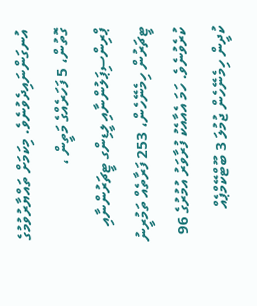އުނގަންނައިދެވުނެވެ. މިކަމަށް ތައްޔާރުވުމުގެ ގޮތުން، 5 ފަހަރެއްގެ މަތީން ، ޕްރިންސިޕަލުންނާއި ލީޑިންގ ޓީޗަރުންނާއި ޓީޗަރުން ހިމެނޭހެން، 253 ފަރާތެއް ތަމުރީނު ކުރެވުނެވެ. ހަމަ އެއާއެކު ފުރާވަރު އުމުރުގެ 96 ކުދީން ހިމެނޭހެން ޖުމުލަ 3 ބޫޓްކޭމްޕެއް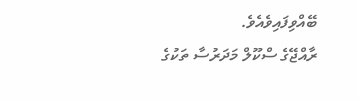ބޭއްވިފައިވެއެވެ.
ރާއްޖޭގެ ސްކޫލް މަދަރުސާ ތަކުގެ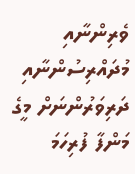ވެރިންނާއި މުދައްރިސުންނާއި ދަރިވަރުންނަށް މީގެ މަންފާ ފުރިހަމަ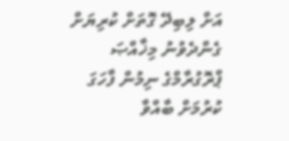އަށް ލިބިދޭ ގޮތަށް ކުރިޔަށް ގެންދެވުނު މިޚާއްޞަ ޕްރޮގުރާމްގެ ނިމުން ފާހަގަ ކުރުމަށް ބާއްވާ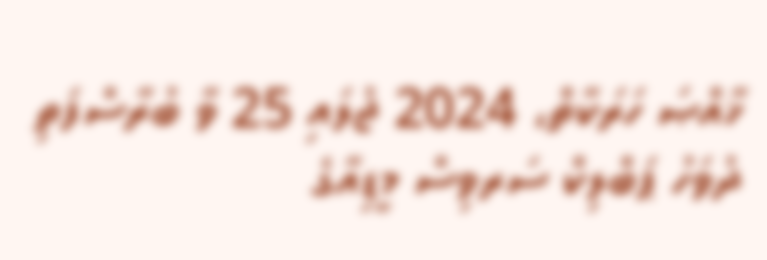ޚާއްޞަ ހަރަކާތް، 2024 ޖުލައި 25 ވާ ބުރާސްފަތި ދުވަހު ޕަބްލިކް ސަރވިސް މީޑިއާގެ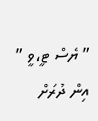” ޔެސް ޓީ،ވީ ” އިން ދުރަށް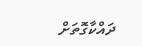ދައްކާގޮތަށް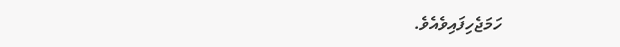ހަމަޖެހިފައިވެއެވެ.